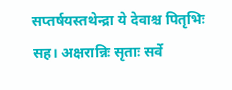सप्तर्षयस्तथेन्द्रा ये देवाश्च पितृभिः सह। अक्षरान्निः सृताः सर्वे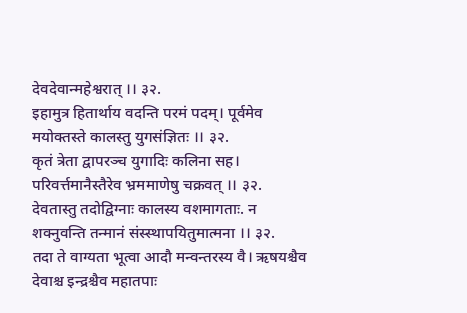देवदेवान्महेश्वरात् ।। ३२.
इहामुत्र हितार्थाय वदन्ति परमं पदम्। पूर्वमेव मयोक्तस्ते कालस्तु युगसंज्ञितः ।। ३२.
कृतं त्रेता द्वापरञ्च युगादिः कलिना सह। परिवर्त्तमानैस्तैरेव भ्रममाणेषु चक्रवत् ।। ३२.
देवतास्तु तदोद्विग्नाः कालस्य वशमागताः. न शक्नुवन्ति तन्मानं संस्स्थापयितुमात्मना ।। ३२.
तदा ते वाग्यता भूत्वा आदौ मन्वन्तरस्य वै। ऋषयश्चैव देवाश्च इन्द्रश्चैव महातपाः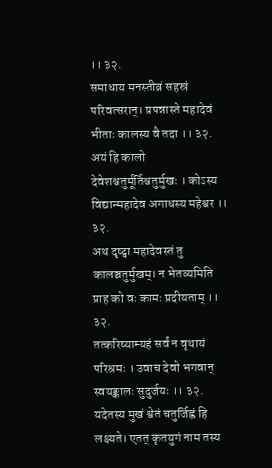।। ३२.
समाधाय मनस्तीव्रं सहस्रं परिवत्सरान्। प्रपन्नास्ते महादेवं भीताः कालस्य वै तदा ।। ३२.
अयं हि कालो देवेशश्चतुर्मूर्तिश्चतुर्मुखः । कोऽस्य विद्यान्महादेव अगाधस्य महेश्वर ।। ३२.
अथ दृष्ट्वा महादेवस्तं तु कालञ्चतुर्मुखम्। न भेतव्यमिति प्राह को वः कामः प्रदीयताम् ।। ३२.
तत्करिष्याम्यहं सर्वं न वृथायं परिश्रमः । उवाच देवो भगवान् स्वयङ्कालः सुदुर्जयः ।। ३२.
यदेतस्य मुखं श्वेतं चतुर्जिह्वं हि लक्ष्यते। एतत् कृतयुगं नाम तस्य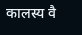कालस्य वै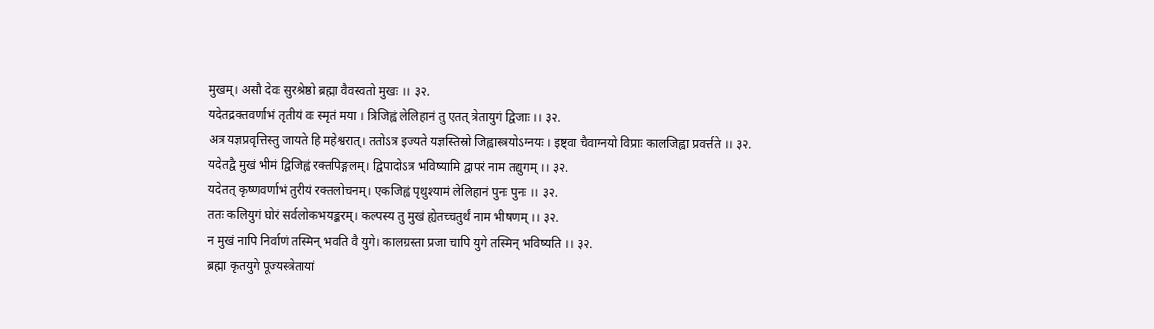मुखम्। असौ देवः सुरश्रेष्ठो ब्रह्मा वैवस्वतो मुखः ।। ३२.
यदेतद्रक्तवर्णाभं तृतीयं वः स्मृतं मया । त्रिजिह्वं लेलिहानं तु एतत् त्रेतायुगं द्विजाः ।। ३२.
अत्र यज्ञप्रवृत्तिस्तु जायते हि महेश्वरात्। ततोऽत्र इज्यते यज्ञस्तिस्रो जिह्वास्त्रयोऽग्नयः । इष्ट्वा चैवाग्नयो विप्राः कालजिह्वा प्रवर्त्तते ।। ३२.
यदेतद्वै मुखं भीमं द्विजिह्वं रक्तपिङ्गलम्। द्विपादोऽत्र भविष्यामि द्वापरं नाम तद्युगम् ।। ३२.
यदेतत् कृष्णवर्णाभं तुरीयं रक्तलोचनम्। एकजिह्वं पृथुश्यामं लेलिहानं पुनः पुनः ।। ३२.
ततः कलियुगं घोरं सर्वलोकभयङ्करम्। कल्पस्य तु मुखं ह्येतच्चतुर्थं नाम भीषणम् ।। ३२.
न मुखं नापि निर्वाणं तस्मिन् भवति वै युगे। कालग्रस्ता प्रजा चापि युगे तस्मिन् भविष्यति ।। ३२.
ब्रह्मा कृतयुगे पूज्यस्त्रेतायां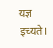यज्ञ इच्यते।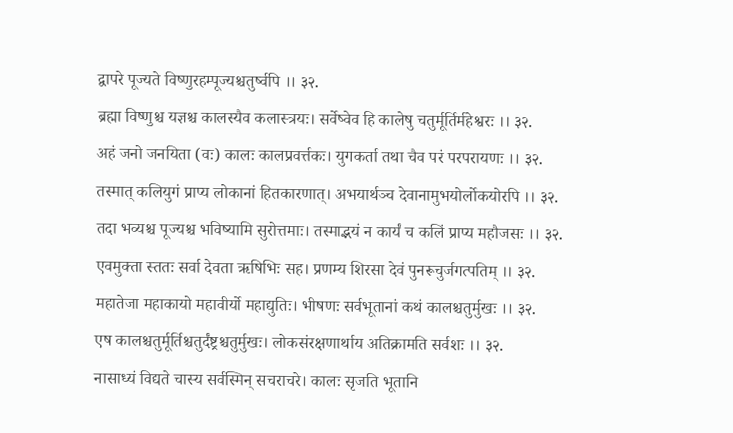द्वापरे पूज्यते विष्णुरहम्पूज्यश्चतुर्ष्वपि ।। ३२.
ब्रह्मा विष्णुश्च यज्ञश्च कालस्यैव कलास्त्रयः। सर्वेष्वेव हि कालेषु चतुर्मूर्तिर्महेश्वरः ।। ३२.
अहं जनो जनयिता (वः) कालः कालप्रवर्त्तकः। युगकर्ता तथा चैव परं परपरायणः ।। ३२.
तस्मात् कलियुगं प्राप्य लोकानां हितकारणात्। अभयार्थञ्च देवानामुभयोर्लोकयोरपि ।। ३२.
तदा भव्यश्च पूज्यश्च भविष्यामि सुरोत्तमाः। तस्माद्भयं न कार्यं च कलिं प्राप्य महौजसः ।। ३२.
एवमुक्ता स्ततः सर्वा देवता ऋषिभिः सह। प्रणम्य शिरसा देवं पुनरूचुर्जगत्पतिम् ।। ३२.
महातेजा महाकायो महावीर्यो महाद्युतिः। भीषणः सर्वभूतानां कथं कालश्चतुर्मुखः ।। ३२.
एष कालश्चतुर्मूर्तिश्चतुर्दंष्ट्रश्चतुर्मुखः। लोकसंरक्षणार्थाय अतिक्रामति सर्वशः ।। ३२.
नासाध्यं विद्यते चास्य सर्वस्मिन् सचराचरे। कालः सृजति भूतानि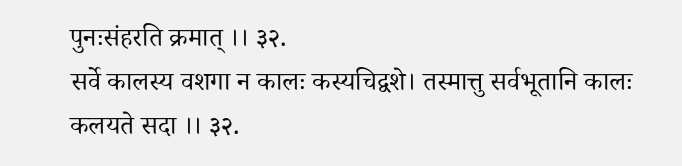पुनःसंहरति क्रमात् ।। ३२.
सर्वे कालस्य वशगा न कालः कस्यचिद्वशे। तस्मात्तु सर्वभूतानि कालः कलयते सदा ।। ३२.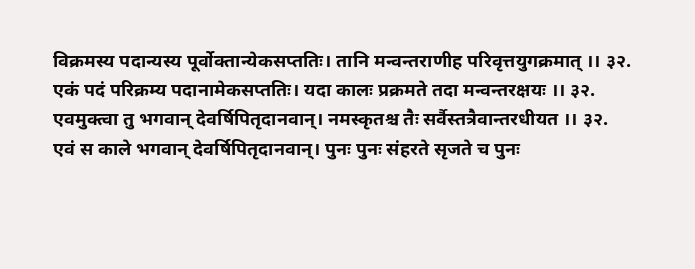विक्रमस्य पदान्यस्य पूर्वोक्तान्येकसप्ततिः। तानि मन्वन्तराणीह परिवृत्तयुगक्रमात् ।। ३२.
एकं पदं परिक्रम्य पदानामेकसप्ततिः। यदा कालः प्रक्रमते तदा मन्वन्तरक्षयः ।। ३२.
एवमुक्त्वा तु भगवान् देवर्षिपितृदानवान्। नमस्कृतश्च तैः सर्वैस्तत्रैवान्तरधीयत ।। ३२.
एवं स काले भगवान् देवर्षिपितृदानवान्। पुनः पुनः संहरते सृजते च पुनः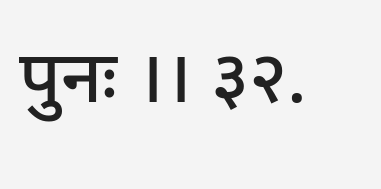पुनः ।। ३२.